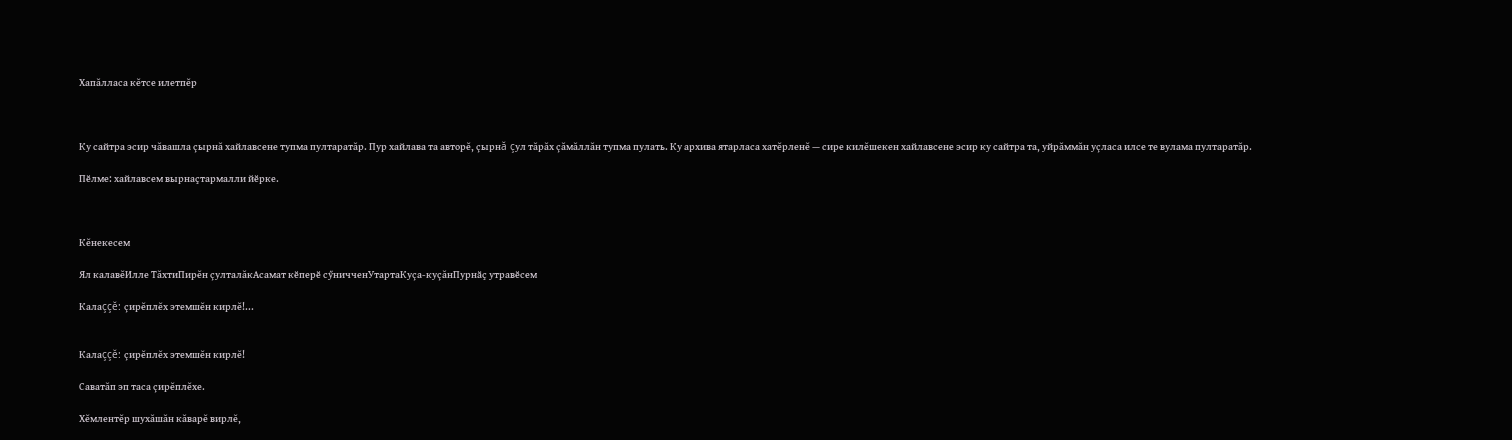Хапăлласа кĕтсе илетпĕр



Ку сайтра эсир чăвашла çырнă хайлавсене тупма пултаратăр. Пур хайлава та авторĕ, çырнă çул тăрăх çăмăллăн тупма пулать. Ку архива ятарласа хатĕрленĕ — сире килĕшекен хайлавсене эсир ку сайтра та, уйрăммăн уçласа илсе те вулама пултаратăр.

Пӗлме: хайлавсем вырнаҫтармалли йӗрке.



Кĕнекесем

Ял калавĕИлле ТăхтиПирĕн çулталăкАсамат кӗперӗ сӳничченУтартаКуçа-куçăнПурнӑҫ утравӗсем

Калаççĕ: çирĕплĕх этемшĕн кирлĕ!...


Калаççĕ: çирĕплĕх этемшĕн кирлĕ!

Саватăп эп таса çирĕплĕхе.

Хĕмлентĕр шухăшăн кăварĕ вирлĕ,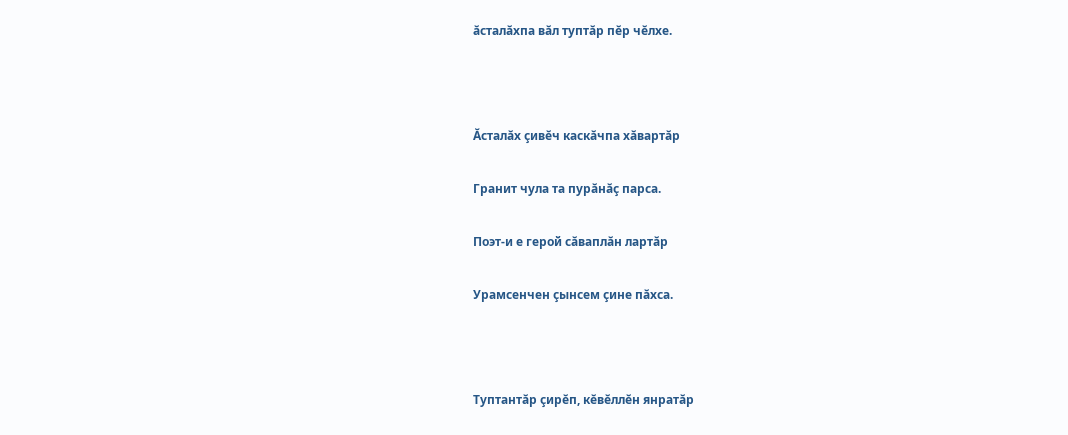ăсталăхпа вăл туптăр пĕр чĕлхе.



Ăсталăх çивĕч каскăчпа хăвартăр

Гранит чула та пурăнăç парса.

Поэт-и е герой сăваплăн лартăр

Урамсенчен çынсем çине пăхса.



Туптантăр çирĕп, кĕвĕллĕн янратăр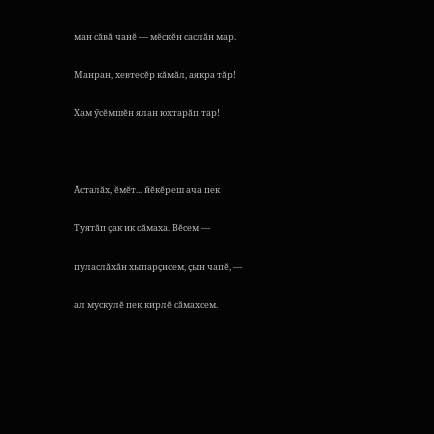ман сăвă чанĕ — мĕскĕн саслăн мар.

Манран, хевтесĕр кăмăл, аякра тăр!

Хам ӳсĕмшĕн ялан юхтарăп тар!



Ăсталăх, ĕмĕт... йĕкĕреш ача пек

Туятăп çак ик сăмаха. Вĕсем —

пуласлăхăн хыпарçисем, çын чапĕ, —

ал мускулĕ пек кирлĕ сăмахсем.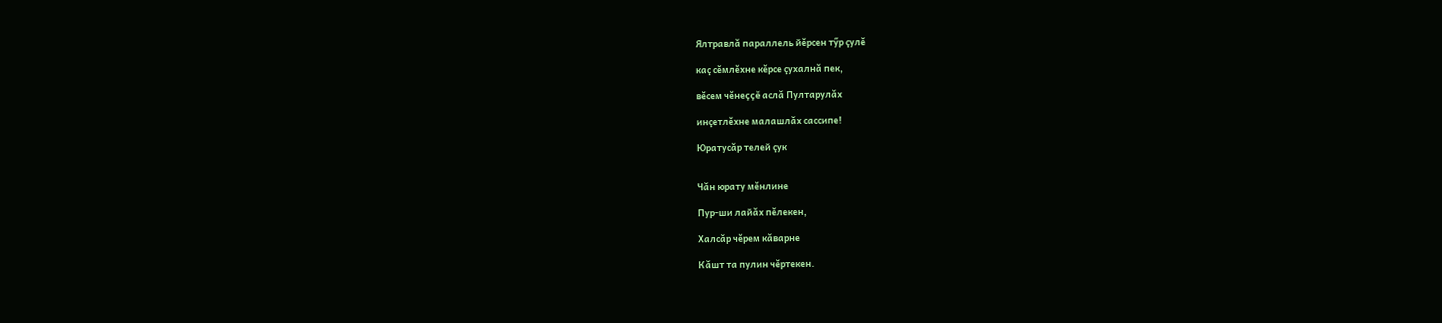Ялтравлă параллель йĕрсен тӳр çулĕ

каç сĕмлĕхне кĕрсе çухалнă пек,

вĕсем чĕнеççĕ аслă Пултарулăх

инçетлĕхне малашлăх сассипе!

Юратусăр телей çук


Чăн юрату мĕнлине

Пур-ши лайăх пĕлекен,

Халсăр чĕрем кăварне

Кăшт та пулин чĕртекен.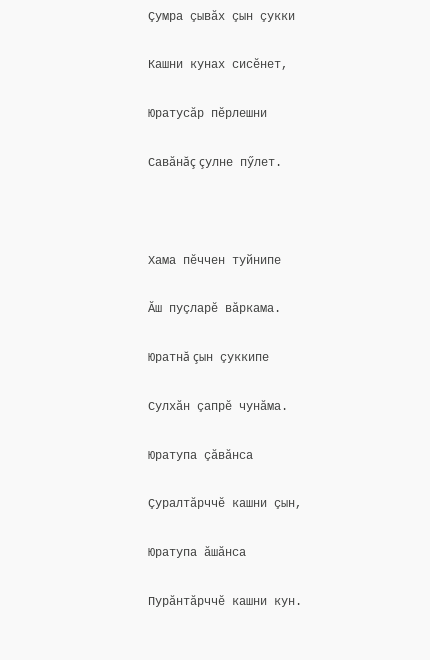Çумра çывăх çын çукки

Кашни кунах сисĕнет,

Юратусăр пĕрлешни

Савăнăç çулне пӳлет.



Хама пĕччен туйнипе

Ăш пуçларĕ вăркама.

Юратнă çын çуккипе

Сулхăн çапрĕ чунăма.

Юратупа çăвăнса

Çуралтăрччĕ кашни çын,

Юратупа ăшăнса

Пурăнтăрччĕ кашни кун.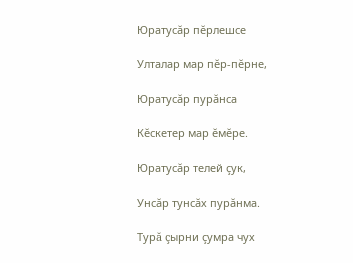Юратусăр пĕрлешсе

Улталар мар пĕр-пĕрне,

Юратусăр пурăнса

Кĕскетер мар ĕмĕре.

Юратусăр телей çук,

Унсăр тунсăх пурăнма.

Турă çырни çумра чух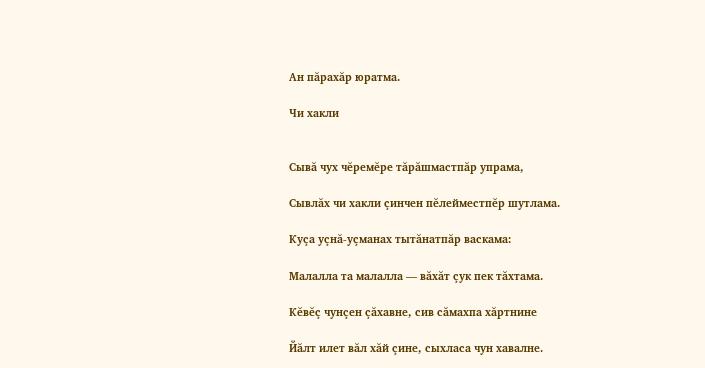Ан пăрахăр юратма.

Чи хакли


Сывă чух чĕремĕре тăрăшмастпăр упрама,

Сывлăх чи хакли çинчен пĕлейместпĕр шутлама.

Куçа уçнă-уçманах тытăнатпăр васкама:

Малалла та малалла — вăхăт çук пек тăхтама.

Кĕвĕç чунçен çăхавне, сив сăмахпа хăртнине

Йăлт илет вăл хăй çине, сыхласа чун хавалне.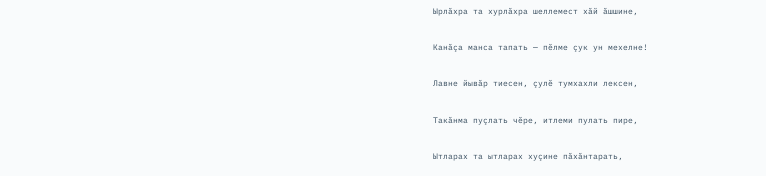Ырлăхра та хурлăхра шеллемест хăй ăшшине,

Канăçа манса тапать — пĕлме çук ун мехелне!

Лавне йывăр тиесен, çулĕ тумхахли лексен,

Такăнма пуçлать чĕре, итлеми пулать пире,

Ытларах та ытларах хуçине пăхăнтарать,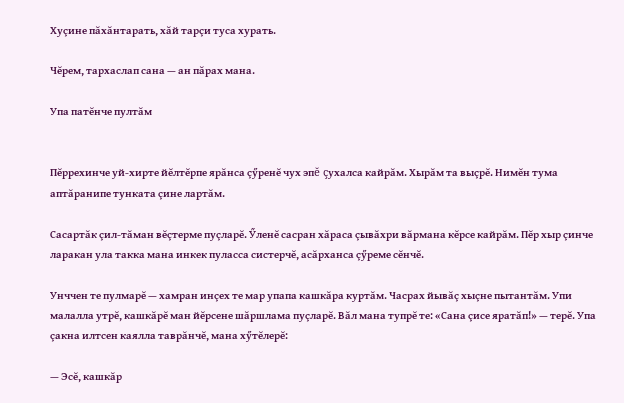Хуçине пăхăнтарать, хăй тарçи туса хурать.

Чĕрем, тархаслап сана — ан пăрах мана.

Упа патĕнче пултăм


Пĕррехинче уй-хирте йĕлтĕрпе ярăнса çӳренĕ чух эпĕ çухалса кайрăм. Хырăм та выçрĕ. Нимĕн тума аптăранипе тунката çине лартăм.

Сасартăк çил-тăман вĕçтерме пуçларĕ. Ӳленĕ сасран хăраса çывăхри вăрмана кĕрсе кайрăм. Пĕр хыр çинче ларакан ула такка мана инкек пуласса систерчĕ, асăрханса çӳреме сĕнчĕ.

Унччен те пулмарĕ — хамран инçех те мар упапа кашкăра куртăм. Часрах йывăç хыçне пытантăм. Упи малалла утрĕ, кашкăрĕ ман йĕрсене шăршлама пуçларĕ. Вăл мана тупрĕ те: «Сана çисе яратăп!» — терĕ. Упа çакна илтсен каялла таврăнчĕ, мана хӳтĕлерĕ:

— Эсĕ, кашкăр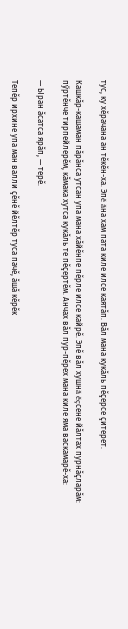тус, ку хĕрачана ан тĕкĕн-ха. Эпĕ ăна хам пата киле илсе каятăп. Вăл мана кукăль пĕçерсе çитерет.

Кашкăр-кашаман пăрăнса утсан упа мана хăйĕнпе пĕрле илсе кайрĕ. Эпĕ вăл хушнă ĕçсене йăлтах пурнăçларăм: пӳртĕнче тирпейлерĕм, кăмака хутса кукăль те пĕçертĕм. Анчах вăл пур-пĕрех мана киле яма васкамарĕ-ха:

— Ыран ăсатса ярăп, — терĕ.

Тепĕр ирхине упа ман валли çĕнĕ йĕлтĕр туса пачĕ, ăшă кĕрĕк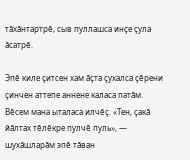тăхăнтартрĕ, сыв пуллашса инçе çула ăсатрĕ.

Эпĕ киле çитсен хам ăçта çухалса çĕрени çинчен аттепе аннене каласа патăм. Вĕсем мана ыталаса илчĕç. «Тен, çакă йăлтах тĕлĕкре пулчĕ пуль», — шухăшларăм эпĕ тăван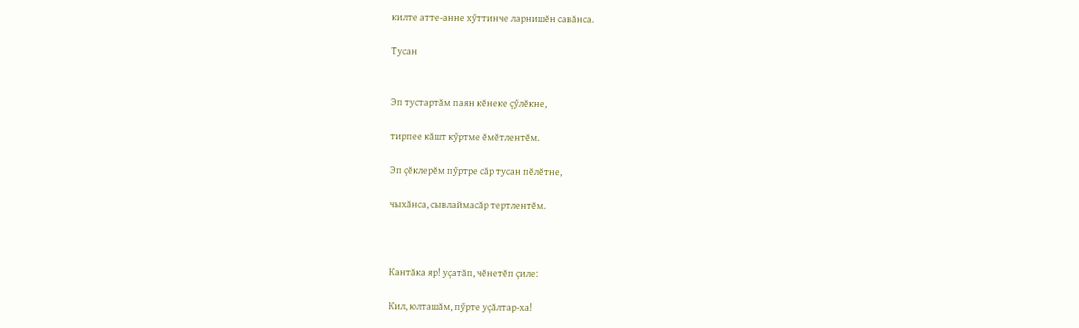килте атте-анне хӳттинче ларнишĕн савăнса.

Тусан


Эп тустартăм паян кĕнеке çӳлĕкне,

тирпее кăшт кӳртме ĕмĕтлентĕм.

Эп çĕклерĕм пӳртре сăр тусан пĕлĕтне,

чыхăнса, сывлаймасăр тертлентĕм.



Кантăка яр! уçатăп, чĕнетĕп çиле:

Кил, юлташăм, пӳрте уçăлтар-ха!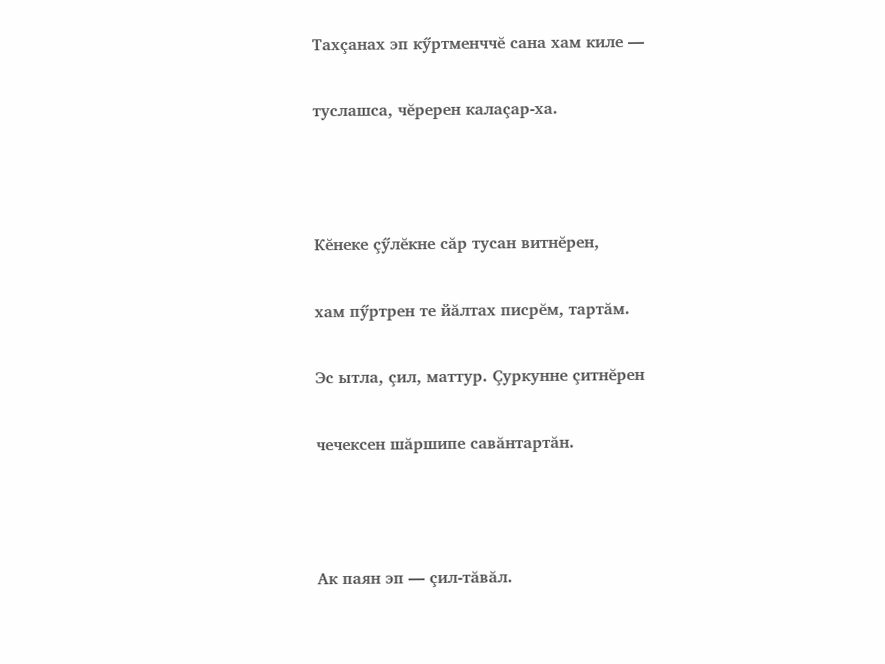Тахçанах эп кӳртменччĕ сана хам киле —

туслашса, чĕререн калаçар-ха.



Кĕнеке çӳлĕкне сăр тусан витнĕрен,

хам пӳртрен те йăлтах писрĕм, тартăм.

Эс ытла, çил, маттур. Çуркунне çитнĕрен

чечексен шăршипе савăнтартăн.



Ак паян эп — çил-тăвăл.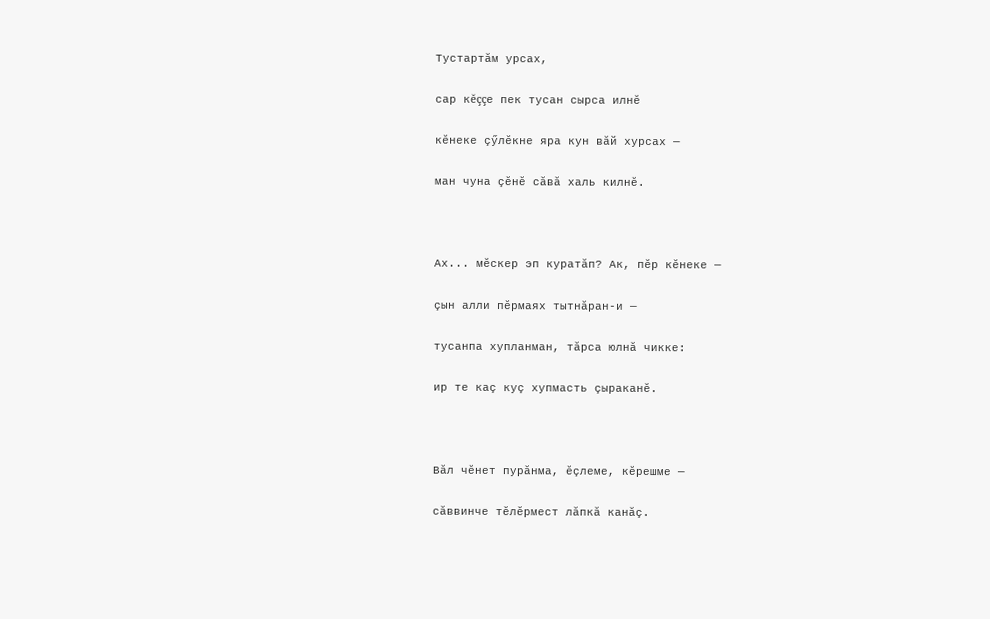Тустартăм урсах,

сар кĕççе пек тусан сырса илнĕ

кĕнеке çӳлĕкне яра кун вăй хурсах —

ман чуна çĕнĕ сăвă халь килнĕ.



Ах... мĕскер эп куратăп? Ак, пĕр кĕнеке —

çын алли пĕрмаях тытнăран-и —

тусанпа хупланман, тăрса юлнă чикке:

ир те каç куç хупмасть çыраканĕ.



Вăл чĕнет пурăнма, ĕçлеме, кĕрешме —

сăввинче тĕлĕрмест лăпкă канăç.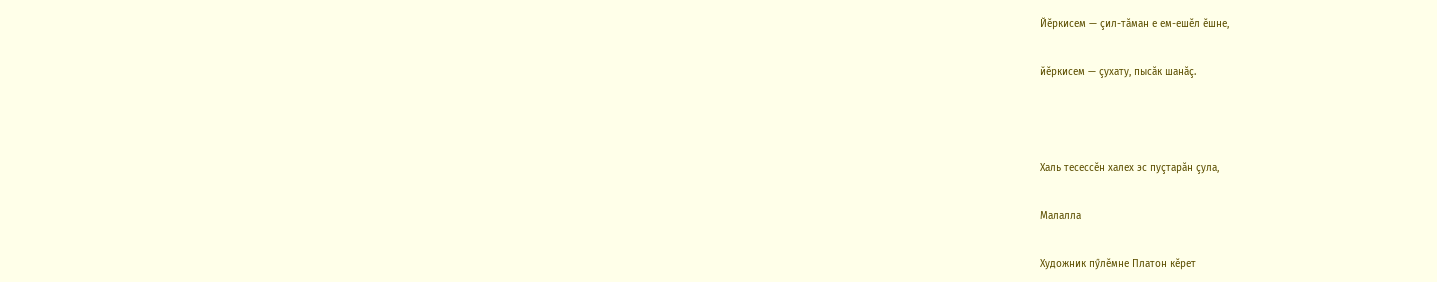Йĕркисем — çил-тăман е ем-ешĕл ĕшне,

йĕркисем — çухату, пысăк шанăç.



Халь тесессĕн халех эс пуçтарăн çула,

Малалла

Художник пӳлĕмне Платон кĕрет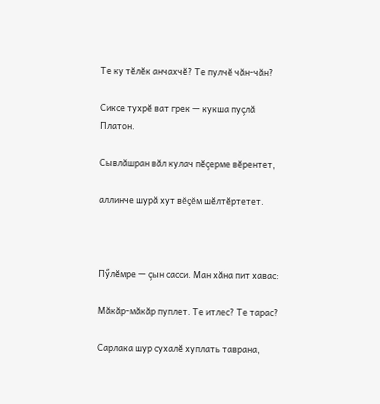Те ку тĕлĕк анчахчĕ? Те пулчĕ чăн-чăн?

Сиксе тухрĕ ват грек — кукша пуçлă Платон.

Сывлăшран вăл кулач пĕçерме вĕрентет,

аллинче шурă хут вĕçĕм шĕлтĕртетет.



Пӳлĕмре — çын сасси. Ман хăна пит хавас:

Мăкăр-мăкăр пуплет. Те итлес? Те тарас?

Сарлака шур сухалĕ хуплать таврана,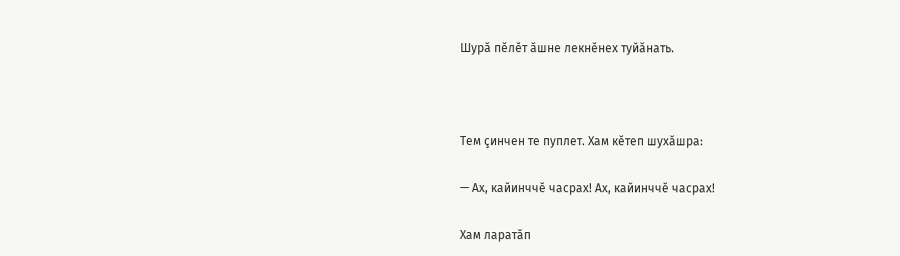Шурă пĕлĕт ăшне лекнĕнех туйăнать.



Тем çинчен те пуплет. Хам кĕтеп шухăшра:

— Ах, кайинччĕ часрах! Ах, кайинччĕ часрах!

Хам ларатăп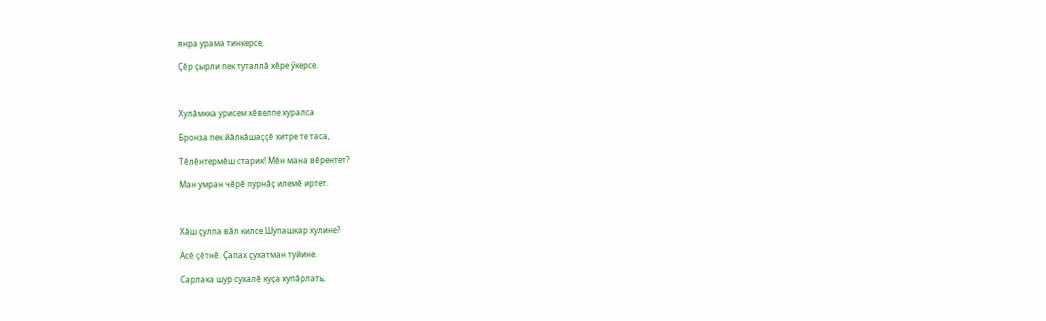янра урама тинкерсе,

Çĕр çырли пек туталлă хĕре ӳкерсе.



Хулăмкка урисем хĕвелпе хуралса

Бронза пек йăлкăшаççĕ хитре те таса,

Тĕлĕнтермĕш старик! Мĕн мана вĕрентет?

Ман умран чĕрĕ пурнăç илемĕ иртет.



Хăш çулпа вăл килсе Шупашкар хулине?

Асĕ çĕтнĕ. Çапах çухатман туйине.

Сарлака шур сухалĕ куçа хупăрлать,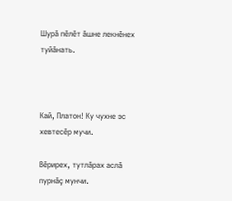Шурă пĕлĕт ăшне лекнĕнех туйăнать.



Кай, Платон! Ку чухне эс хевтесĕр мучи.

Вĕрирех, тутлăрах аслă пурнăç мунчи.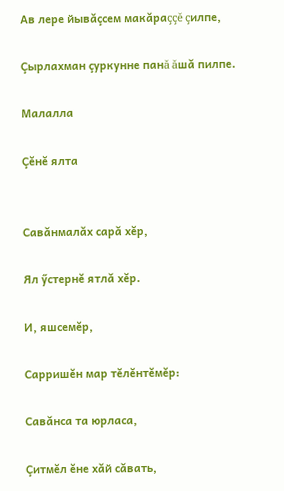Ав лере йывăçсем макăраççĕ çилпе,

Çырлахман çуркунне панă ăшă пилпе.

Малалла

Çĕнĕ ялта


Савăнмалăх сарă хĕр,

Ял ӳстернĕ ятлă хĕр.

И, яшсемĕр,

Сарришĕн мар тĕлĕнтĕмĕр:

Савăнса та юрласа,

Çитмĕл ĕне хăй сăвать,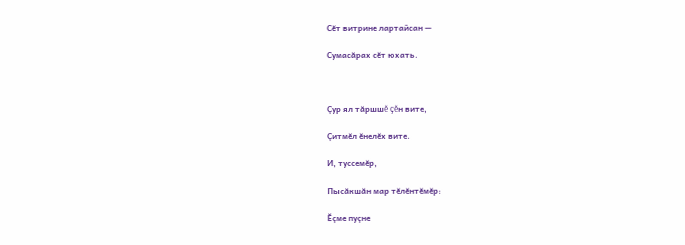Сĕт витрине лартайсан —

Сумасăрах сĕт юхать.



Çур ял тăршшĕ çĕн вите,

Çитмĕл ĕнелĕх вите.

И, туссемĕр,

Пысăкшăн мар тĕлĕнтĕмĕр:

Ĕçме пуçне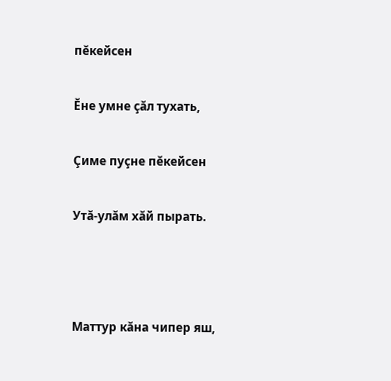пĕкейсен

Ĕне умне çăл тухать,

Çиме пуçне пĕкейсен

Утă-улăм хăй пырать.



Маттур кăна чипер яш,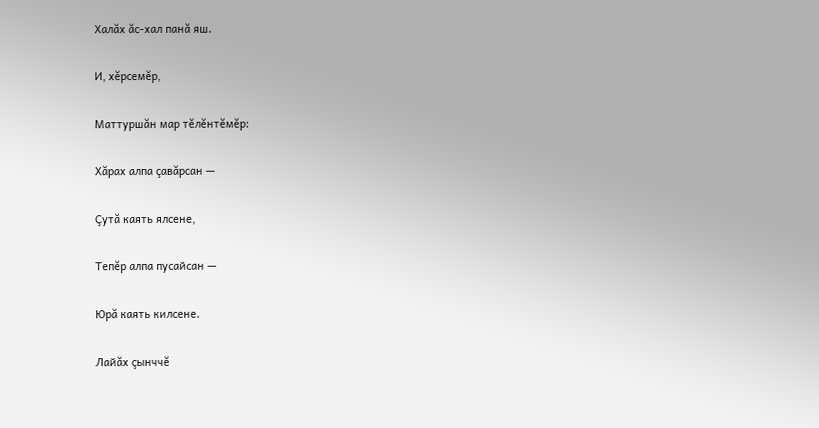Халăх ăс-хал панă яш.

И, хĕрсемĕр,

Маттуршăн мар тĕлĕнтĕмĕр:

Хăрах алпа çавăрсан —

Çутă каять ялсене,

Тепĕр алпа пусайсан —

Юрă каять килсене.

Лайăх çынччĕ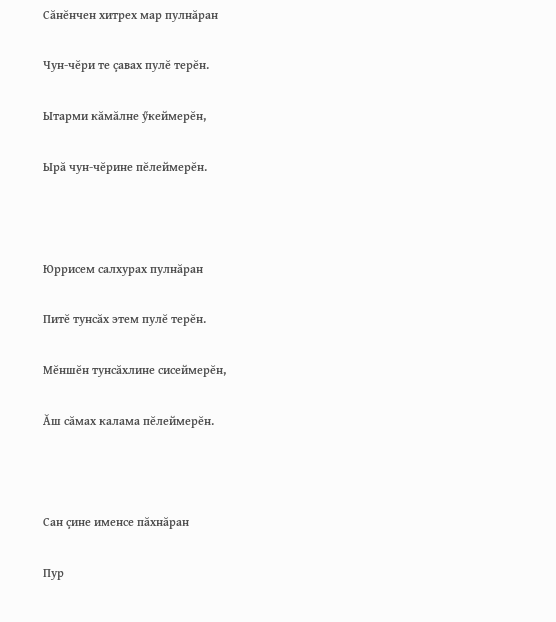Сăнĕнчен хитрех мар пулнăран

Чун-чĕри те çавах пулĕ терĕн.

Ытарми кăмăлне ӳкеймерĕн,

Ырă чун-чĕрине пĕлеймерĕн.



Юррисем салхурах пулнăран

Питĕ тунсăх этем пулĕ терĕн.

Мĕншĕн тунсăхлине сисеймерĕн,

Ăш сăмах калама пĕлеймерĕн.



Сан çине именсе пăхнăран

Пур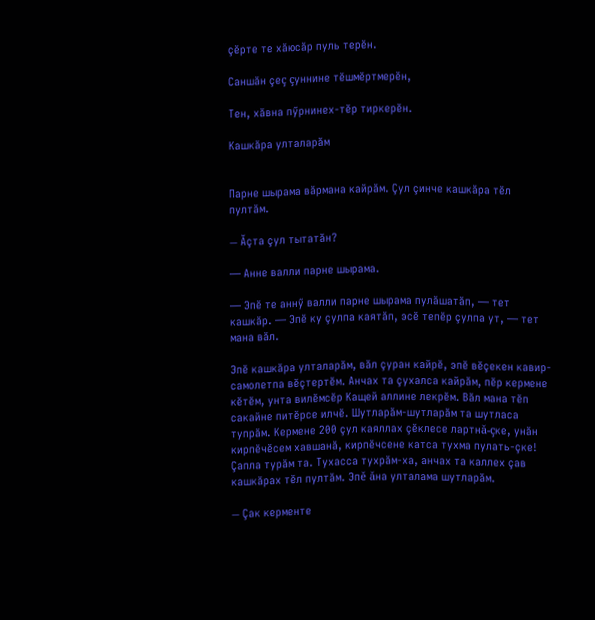çĕрте те хăюсăр пуль терĕн.

Саншăн çеç çуннине тĕшмĕртмерĕн,

Тен, хăвна пӳрнинех-тĕр тиркерĕн.

Кашкăра улталарăм


Парне шырама вăрмана кайрăм. Çул çинче кашкăра тĕл пултăм.

— Ăçта çул тытатăн?

— Анне валли парне шырама.

— Эпĕ те аннӳ валли парне шырама пулăшатăп, — тет кашкăр. — Эпĕ ку çулпа каятăп, эсĕ тепĕр çулпа ут, — тет мана вăл.

Эпĕ кашкăра улталарăм, вăл çуран кайрĕ, эпĕ вĕçекен кавир-самолетпа вĕçтертĕм. Анчах та çухалса кайрăм, пĕр кермене кĕтĕм, унта вилĕмсĕр Кащей аллине лекрĕм. Вăл мана тĕп сакайне питĕрсе илчĕ. Шутларăм-шутларăм та шутласа тупрăм. Кермене 200 çул каяллах çĕклесе лартнă-çке, унăн кирпĕчĕсем хавшанă, кирпĕчсене катса тухма пулать-çке! Çапла турăм та. Тухасса тухрăм-ха, анчах та каллех çав кашкăрах тĕл пултăм. Эпĕ ăна улталама шутларăм.

— Çак керменте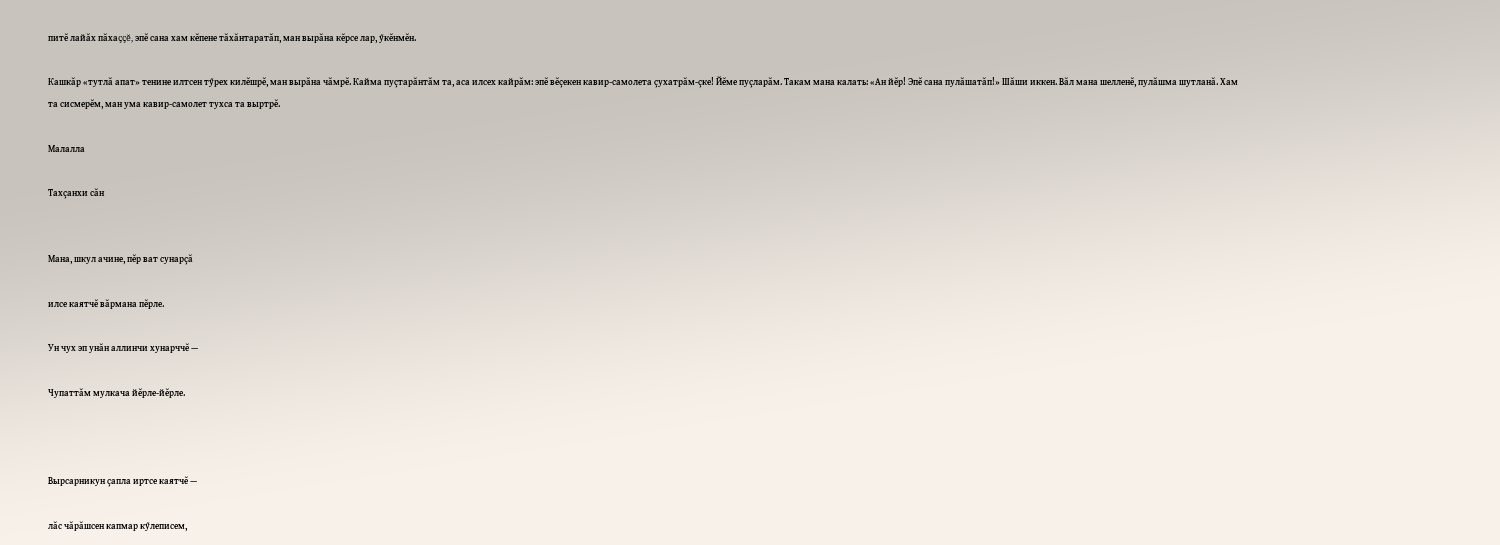питĕ лайăх пăхаççĕ, эпĕ сана хам кĕпене тăхăнтаратăп, ман вырăна кĕрсе лар, ӳкĕнмĕн.

Кашкăр «тутлă апат» тенине илтсен тӳрех килĕшрĕ, ман вырăна чăмрĕ. Кайма пуçтарăнтăм та, аса илсех кайрăм: эпĕ вĕçекен кавир-самолета çухатрăм-çке! Йĕме пуçларăм. Такам мана калать: «Ан йĕр! Эпĕ сана пулăшатăп!» Шăши иккен. Вăл мана шелленĕ, пулăшма шутланă. Хам та сисмерĕм, ман ума кавир-самолет тухса та выртрĕ.

Малалла

Тахçанхи сăн


Мана, шкул ачине, пĕр ват сунарçă

илсе каятчĕ вăрмана пĕрле.

Ун чух эп унăн аллинчи хунарччĕ —

Чупаттăм мулкача йĕрле-йĕрле.



Вырсарникун çапла иртсе каятчĕ —

лăс чăрăшсен капмар кӳлеписем,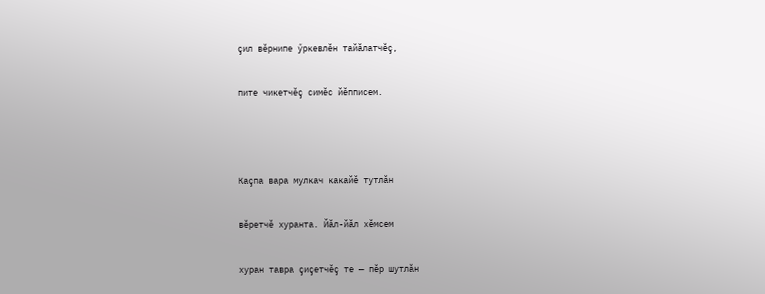çил вĕрнипе ӳркевлĕн тайăлатчĕç,

пите чикетчĕç симĕс йĕпписем.



Каçпа вара мулкач какайĕ тутлăн

вĕретчĕ хуранта. Йăл-йăл хĕмсем

хуран тавра çиçетчĕç те — пĕр шутлăн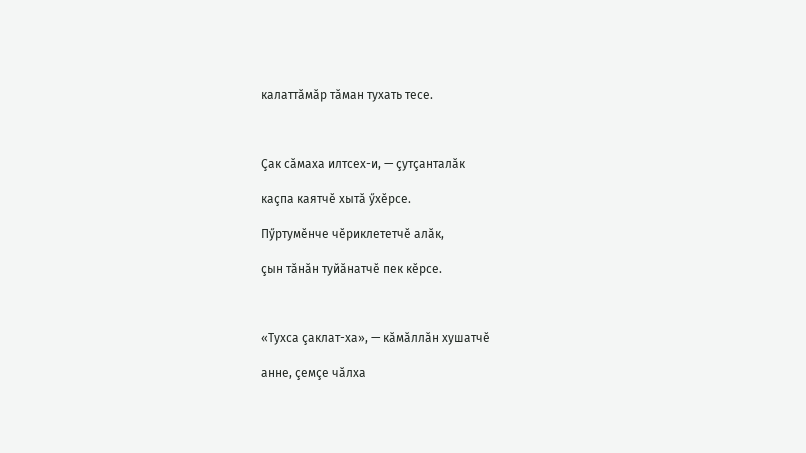калаттăмăр тăман тухать тесе.



Çак сăмаха илтсех-и, — çутçанталăк

каçпа каятчĕ хытă ӳхĕрсе.

Пӳртумĕнче чĕриклететчĕ алăк,

çын тăнăн туйăнатчĕ пек кĕрсе.



«Тухса çаклат-ха», — кăмăллăн хушатчĕ

анне, çемçе чăлха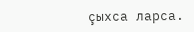çыхса ларса.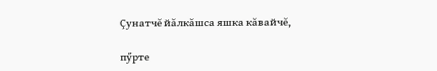Çунатчĕ йăлкăшса яшка кăвайчĕ,

пӳрте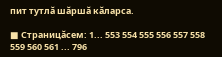пит тутлă шăршă кăларса.

■ Страницăсем: 1... 553 554 555 556 557 558 559 560 561 ... 796